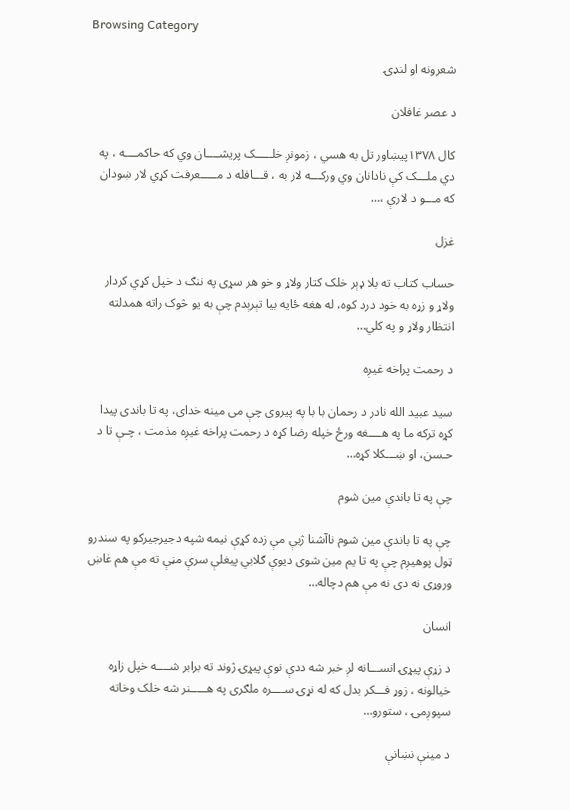Browsing Category

شعرونه او لنډۍ

د عصر غافلان

کال ۱۳۷۸پیښاور تل به هسي ، زمونږ خلـــــک پریشــــان وي که حاکمــــه ، په دي ملـــک کې نادانان وي ورکـــه لار به ، قـــافله د مـــــعرفت کړي لار ښودان که مـــو د لارې ،…

غزل

حساب کتاب ته بلا ډېر خلک کتار ولاړ و خو هر سړی په ننګ د خپل کړي کردار ولاړ و زړه به خود درد کوه، له هغه ځايه بيا تېرېدم چې به يو څوک راته همدلته انتظار ولاړ و په کلي…

د رحمت پراخه غیږه

سید عبید الله نادر د رحمان با با په پیروی چې می مینه خدای، په تا باندی پیدا کړه ترکه ما په هــــغه ورځ خپله رضا کړه د رحمت پراخه غیږه مذمت ، چـې تا د حـسن، او ښـــکلا کړه…

چې په تا باندې مین شوم

چې په تا باندې مین شوم ناآشنا ژبې مې زده کړې نیمه شپه دجیرجیرکو په سندرو ټول پوهیږم چې په تا یم مین شوی دیوې ګلابي پیغلې سرې مڼې ته مې هم غاښ وروړی نه دی نه مې هم دچاله…

انسان

د زړې پیړۍ انســـانه لږ خبر شه ددې نوې پیړۍ ژوند ته برابر شــــه خپل زاړه خیالونه ، زوړ فـــکر بدل که له نړۍ ســــره ملګری په هـــــنر شه خلک وخاته سپوږمۍ ، ستورو…

د مینې نښانې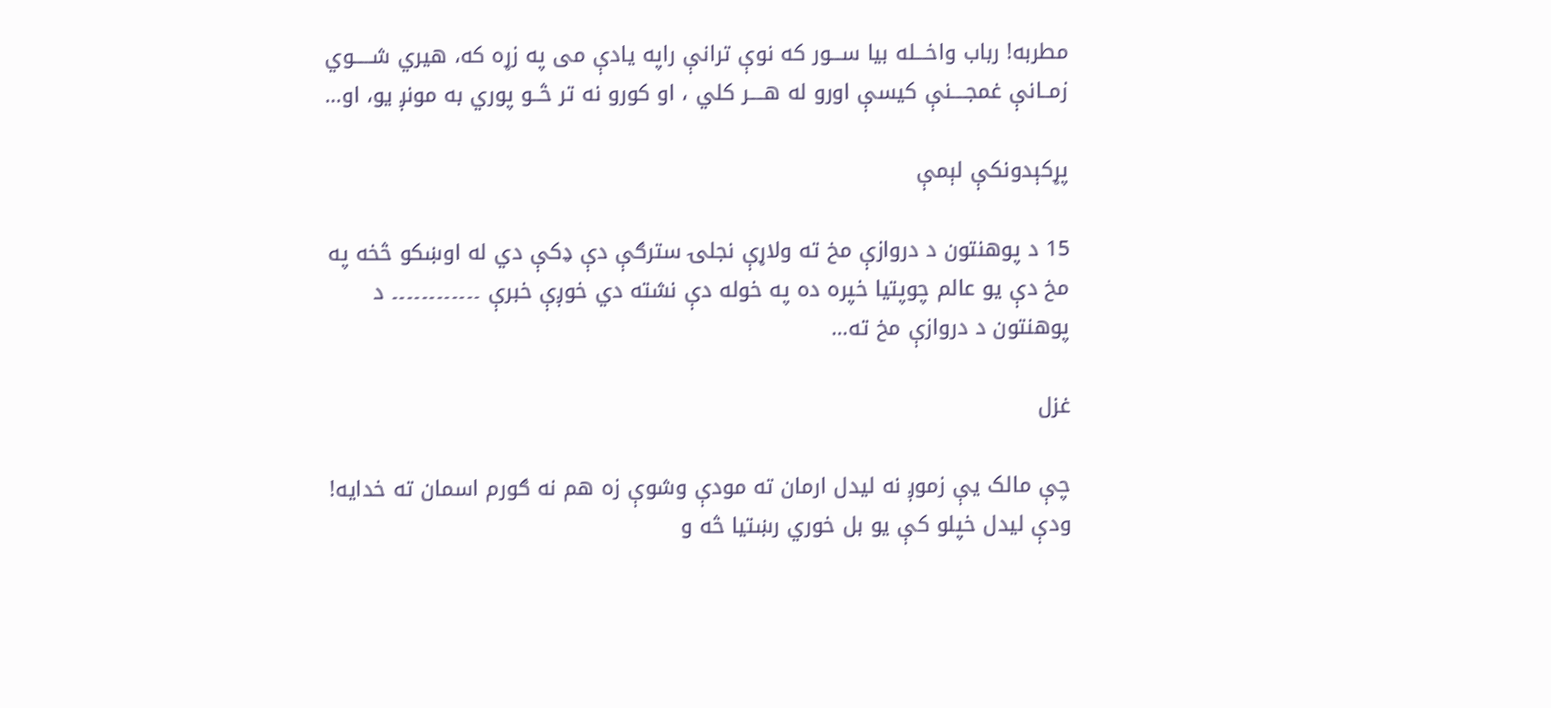مطربه! رباب واخـــله بیا ســـور که نوې ترانې راپه یادې می په زړه که، هیري شـــــوي زمــانې غمجــــنې کیسې اورو له هــــر کلي ، او کورو نه تر څــو پوري به مونږ یو، او…

پړکېدونکې لېمې

15 د پوهنتون د دروازې مخ ته ولاړې نجلۍ سترګې دې ډکې دي له اوښکو څخه په مخ دې يو عالم چوپتيا خپره ده په خوله دې نشته دي خوږې خبرې ۔۔۔۔۔۔۔۔۔۔۔۔ د پوهنتون د دروازې مخ ته…

غزل

چې مالک یې زموږ نه لیدل ارمان ته مودې وشوې زه هم نه ګورم اسمان ته خدایه! ودې لیدل خپلو کې یو بل خوري رښتیا څه و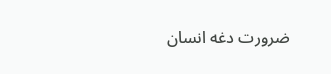ضرورت دغه انسان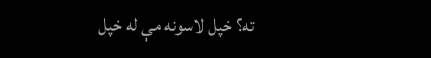ته؟ خپل لاسونه مې له خپل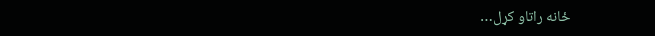ځانه راتاو کړل…